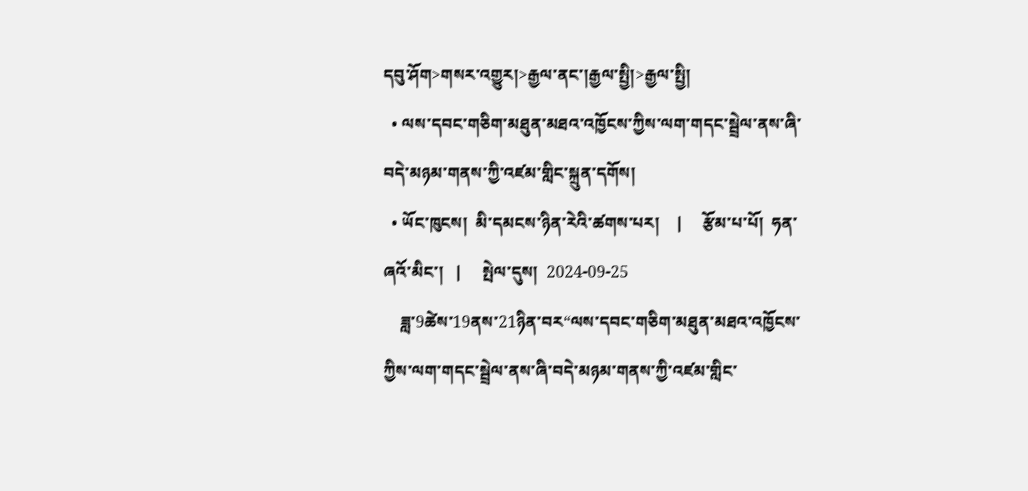དབུ་ཤོག>གསར་འགྱུར།>རྒྱལ་ནང་།རྒྱལ་སྤྱི།>རྒྱལ་སྤྱི།
  • ལས་དབང་གཅིག་མཐུན་མཐའ་འཁྱོངས་ཀྱིས་ལག་གདང་སྦྲེལ་ནས་ཞི་བདེ་མཉམ་གནས་ཀྱི་འཛམ་གླིང་སྐྲུན་དགོས།
  • ཡོང་ཁུངས།  མི་དམངས་ཉིན་རེའི་ཚགས་པར།    |     རྩོམ་པ་པོ།  ཧན་ཞའོ་མིང་།   |     སྤེལ་དུས།  2024-09-25
    ཟླ་9ཚེས་19ནས་21ཉིན་བར“ལས་དབང་གཅིག་མཐུན་མཐའ་འཁྱོངས་ཀྱིས་ལག་གདང་སྦྲེལ་ནས་ཞི་བདེ་མཉམ་གནས་ཀྱི་འཛམ་གླིང་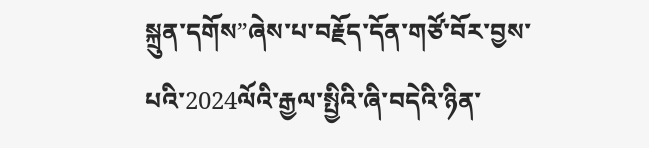སྐྲུན་དགོས”ཞེས་པ་བརྗོད་དོན་གཙོ་བོར་བྱས་པའི་2024ལོའི་རྒྱལ་སྤྱིའི་ཞི་བདེའི་ཉིན་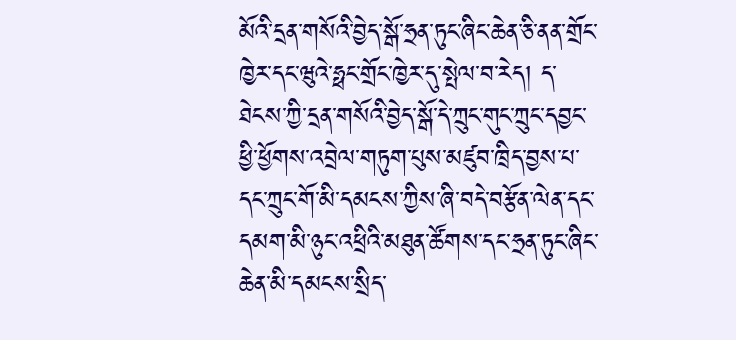མོའི་དྲན་གསོའི་བྱེད་སྒོ་ཧྲན་ཏུང་ཞིང་ཆེན་ཅི་ནན་གྲོང་ཁྱེར་དང་ཝུའེ་ཧྥང་གྲོང་ཁྱེར་དུ་སྤེལ་བ་རེད། ད་ཐེངས་ཀྱི་དྲན་གསོའི་བྱེད་སྒོ་དེ་ཀྲུང་གུང་ཀྲུང་དབྱང་ཕྱི་ཕྱོགས་འབྲེལ་གཏུག་པུས་མཛུབ་ཁྲིད་བྱས་པ་དང་ཀྲུང་གོ་མི་དམངས་ཀྱིས་ཞི་བདེ་བརྩོན་ལེན་དང་དམག་མི་ཉུང་འཕྲིའི་མཐུན་ཚོགས་དང་ཧྲན་ཏུང་ཞིང་ཆེན་མི་དམངས་སྲིད་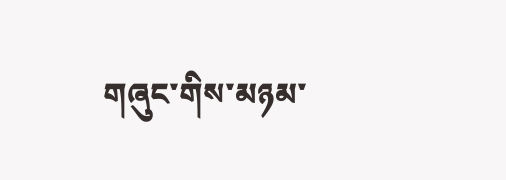གཞུང་གིས་མཉམ་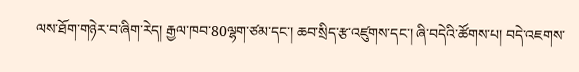ལས་ཐོག་གཉེར་བ་ཞིག་རེད། རྒྱལ་ཁབ་80ལྷག་ཙམ་དང་། ཆབ་སྲིད་རྩ་འཛུགས་དང་། ཞི་བདེའི་ཚོགས་པ། བདེ་འཇགས་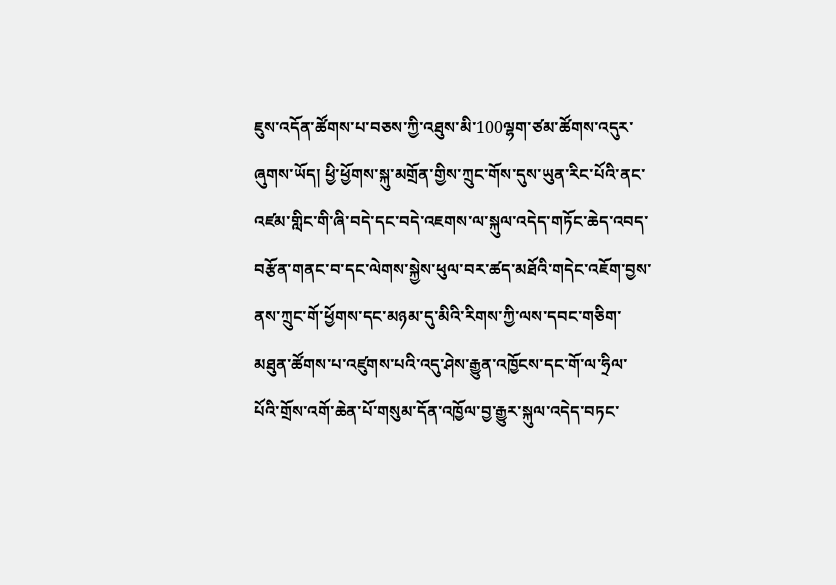ཇུས་འདོན་ཚོགས་པ་བཅས་ཀྱི་འཐུས་མི་100ལྷག་ཙམ་ཚོགས་འདུར་ཞུགས་ཡོད། ཕྱི་ཕྱོགས་སྐུ་མགྲོན་གྱིས་ཀྲུང་གོས་དུས་ཡུན་རིང་པོའི་ནང་འཛམ་གླིང་གི་ཞི་བདེ་དང་བདེ་འཇགས་ལ་སྐུལ་འདེད་གཏོང་ཆེད་འབད་བརྩོན་གནང་བ་དང་ལེགས་སྐྱེས་ཕུལ་བར་ཚད་མཐོའི་གདེང་འཇོག་བྱས་ནས་ཀྲུང་གོ་ཕྱོགས་དང་མཉམ་དུ་མིའི་རིགས་ཀྱི་ལས་དབང་གཅིག་མཐུན་ཚོགས་པ་འཛུགས་པའི་འདུ་ཤེས་རྒྱུན་འཁྱོངས་དང་གོ་ལ་ཧྲིལ་པོའི་གྲོས་འགོ་ཆེན་པོ་གསུམ་དོན་འཁྱོལ་བྱ་རྒྱུར་སྐུལ་འདེད་བཏང་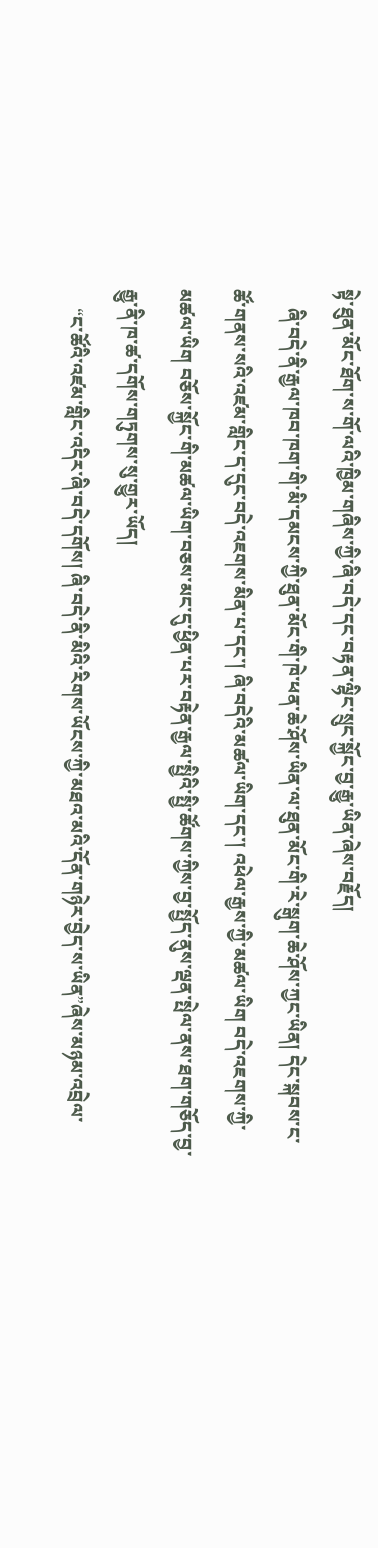སྟེ་ཐུན་མོང་ཐོག་ས་གོ་ལའི་ཁྱིམ་གཞིས་ཀྱི་ཞི་བདེ་དང་བརྟན་ལྷིང་སྲུང་སྐྱོང་བྱ་རྒྱུ་ཡིན་ཞེས་བརྗོད།
    ཞི་བདེ་ནི་རྒྱལ་ཁབ་ཁག་གི་མི་དམངས་ཀྱི་ཐུན་མོང་གི་ཁེ་ཕན་ཆེ་ཤོས་ཡིན་ལ་ཐུན་མོང་གི་རེ་སྒུག་ཆེ་ཤོས་ཀྱང་ཡིན། དེང་སྐབས་ང་ཚོ་གནས་སའི་འཛམ་གླིང་ད་དུང་བདེ་འཇགས་མིན་པ་དང་། ཞི་བདེའི་མཚལ་ཡིག་དང་། འཕེལ་རྒྱས་ཀྱི་མཚལ་ཡིག བདེ་འཇགས་ཀྱི་མཚལ་ཡིག བཅོས་སྐྱོང་གི་མཚལ་ཡིག་བཅས་མང་དུ་ཕྱིན་པར་བརྟེན་རྒྱལ་སྤྱིའི་སྤྱི་ཚོགས་ཀྱིས་བྱ་སྤྱོད་ནུས་ལྡན་སྤེལ་ནས་ཐག་གཅོད་བྱ་རྒྱུ་ནི་ཁ་ཚ་དགོས་གཏུགས་སུ་གྱུར་ཡོད།
    “ང་ཚོའི་འཛམ་གླིང་འདིར་ཞི་བདེ་དགོས། ཞི་བདེ་ནི་མིའི་རིགས་ཡོངས་ཀྱི་མཐའ་མའི་དོན་གཉེར་བྱེད་ས་ཡིན”ཞེས་མཉམ་འབྲེལ་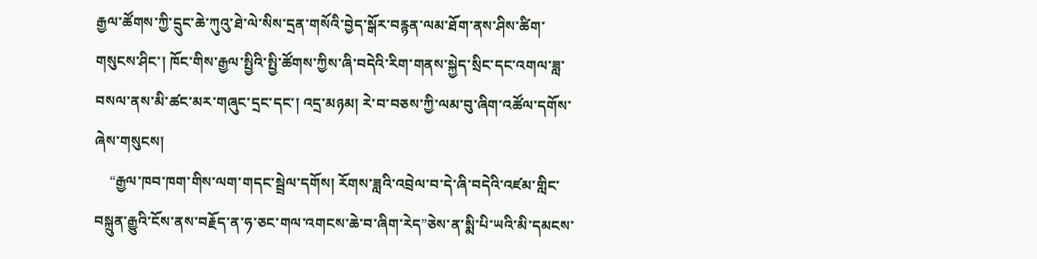རྒྱལ་ཚོགས་ཀྱི་དྲུང་ཆེ་ཀུའུ་ཐེ་ལེ་སིས་དྲན་གསོའི་བྱེད་སྒོར་བརྙན་ལམ་ཐོག་ནས་ཤིས་ཚིག་གསུངས་ཤིང་། ཁོང་གིས་རྒྱལ་སྤྱིའི་སྤྱི་ཚོགས་ཀྱིས་ཞི་བདེའི་རིག་གནས་སྐྱེད་སྲིང་དང་འགལ་ཟླ་བསལ་ནས་མི་ཚང་མར་གཞུང་དྲང་དང་། འདྲ་མཉམ། རེ་བ་བཅས་ཀྱི་ལམ་བུ་ཞིག་འཚོལ་དགོས་ཞེས་གསུངས།
    “རྒྱལ་ཁབ་ཁག་གིས་ལག་གདང་སྦྲེལ་དགོས། རོགས་ཟླའི་འབྲེལ་བ་དེ་ཞི་བདེའི་འཛམ་གླིང་བསྐྲུན་རྒྱུའི་ངོས་ནས་བརྗོད་ན་ཧ་ཅང་གལ་འགངས་ཆེ་བ་ཞིག་རེད”ཅེས་ན་སྨི་པི་ཡའི་མི་དམངས་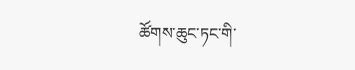ཚོགས་ཆུང་ཏང་གི་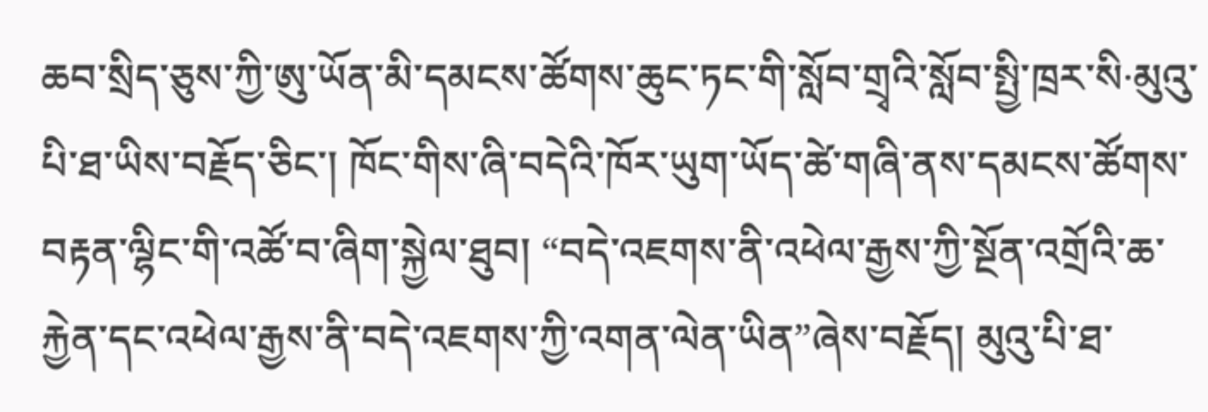ཆབ་སྲིད་ཅུས་ཀྱི་ཨུ་ཡོན་མི་དམངས་ཚོགས་ཆུང་ཏང་གི་སློབ་གྲྭའི་སློབ་སྤྱི་ཁྲར་སི·མུའུ་པི་ཐ་ཡིས་བརྗོད་ཅིང་། ཁོང་གིས་ཞི་བདེའི་ཁོར་ཡུག་ཡོད་ཚེ་གཞི་ནས་དམངས་ཚོགས་བརྟན་ལྷིང་གི་འཚོ་བ་ཞིག་སྐྱེལ་ཐུབ། “བདེ་འཇགས་ནི་འཕེལ་རྒྱས་ཀྱི་སྔོན་འགྲོའི་ཆ་རྐྱེན་དང་འཕེལ་རྒྱས་ནི་བདེ་འཇགས་ཀྱི་འགན་ལེན་ཡིན”ཞེས་བརྗོད། མུའུ་པི་ཐ་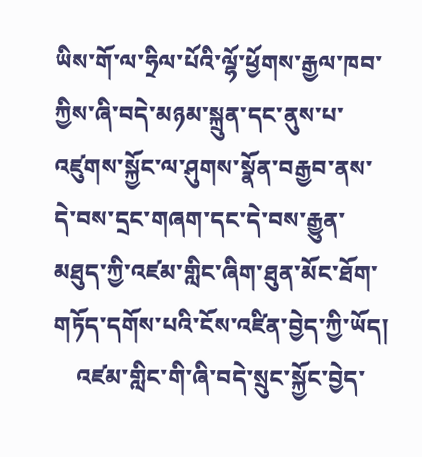ཡིས་གོ་ལ་ཧྲིལ་པོའི་ལྷོ་ཕྱོགས་རྒྱལ་ཁབ་ཀྱིས་ཞི་བདེ་མཉམ་སྐྲུན་དང་ནུས་པ་འཛུགས་སྐྱོང་ལ་ཤུགས་སྣོན་བརྒྱབ་ནས་དེ་བས་དྲང་གཞག་དང་དེ་བས་རྒྱུན་མཐུད་ཀྱི་འཛམ་གླིང་ཞིག་ཐུན་མོང་ཐོག་གཏོད་དགོས་པའི་ངོས་འཛིན་བྱེད་ཀྱི་ཡོད།
    འཛམ་གླིང་གི་ཞི་བདེ་སྲུང་སྐྱོང་བྱེད་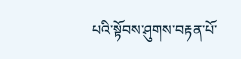པའི་སྟོབས་ཤུགས་བརྟན་པོ་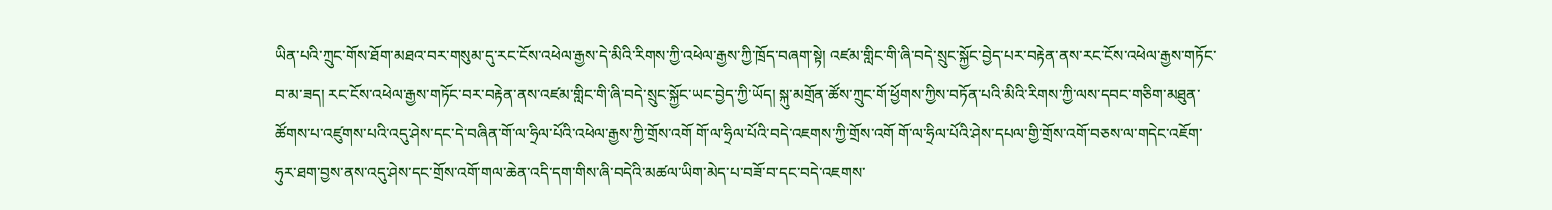ཡིན་པའི་ཀྲུང་གོས་ཐོག་མཐའ་བར་གསུམ་དུ་རང་ངོས་འཕེལ་རྒྱས་དེ་མིའི་རིགས་ཀྱི་འཕེལ་རྒྱས་ཀྱི་ཁྲོད་བཞག་སྟེ། འཛམ་གླིང་གི་ཞི་བདེ་སྲུང་སྐྱོང་བྱེད་པར་བརྟེན་ནས་རང་ངོས་འཕེལ་རྒྱས་གཏོང་བ་མ་ཟད། རང་ངོས་འཕེལ་རྒྱས་གཏོང་བར་བརྟེན་ནས་འཛམ་གླིང་གི་ཞི་བདེ་སྲུང་སྐྱོང་ཡང་བྱེད་ཀྱི་ཡོད། སྐུ་མགྲོན་ཚོས་ཀྲུང་གོ་ཕྱོགས་ཀྱིས་བཏོན་པའི་མིའི་རིགས་ཀྱི་ལས་དབང་གཅིག་མཐུན་ཚོགས་པ་འཛུགས་པའི་འདུ་ཤེས་དང་དེ་བཞིན་གོ་ལ་ཧྲིལ་པོའི་འཕེལ་རྒྱས་ཀྱི་གྲོས་འགོ གོ་ལ་ཧྲིལ་པོའི་བདེ་འཇགས་ཀྱི་གྲོས་འགོ གོ་ལ་ཧྲིལ་པོའི་ཤེས་དཔལ་གྱི་གྲོས་འགོ་བཅས་ལ་གདེང་འཇོག་ཧུར་ཐག་བྱས་ནས་འདུ་ཤེས་དང་གྲོས་འགོ་གལ་ཆེན་འདི་དག་གིས་ཞི་བདེའི་མཚལ་ཡིག་མེད་པ་བཟོ་བ་དང་བདེ་འཇགས་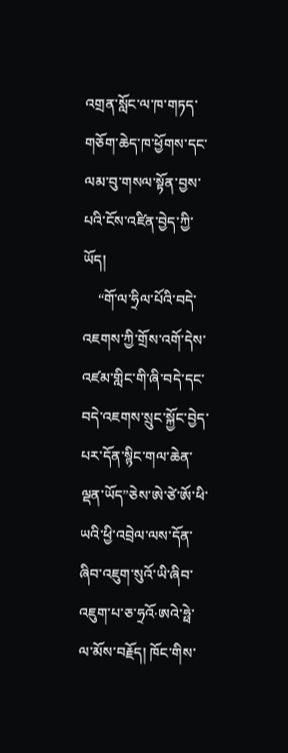འགྲན་སློང་ལ་ཁ་གཏད་གཅོག་ཆེད་ཁ་ཕྱོགས་དང་ལམ་བུ་གསལ་སྟོན་བྱས་པའི་ངོས་འཛིན་བྱེད་ཀྱི་ཡོད།
    “གོ་ལ་ཧྲིལ་པོའི་བདེ་འཇགས་ཀྱི་གྲོས་འགོ་དེས་འཛམ་གླིང་གི་ཞི་བདེ་དང་བདེ་འཇགས་སྲུང་སྐྱོང་བྱེད་པར་དོན་སྙིང་གལ་ཆེན་ལྡན་ཡོད”ཅེས་ཨེ་ཙེ་ཨོ་ཕི་ཡའི་ཕྱི་འབྲེལ་ལས་དོན་ཞིབ་འཇུག་སུའོ་ཡི་ཞིབ་འཇུག་པ་ཅ་ཧྲའོ·ཨའེ་ཧྥེ་ལ་མོས་བརྗོད། ཁོང་གིས་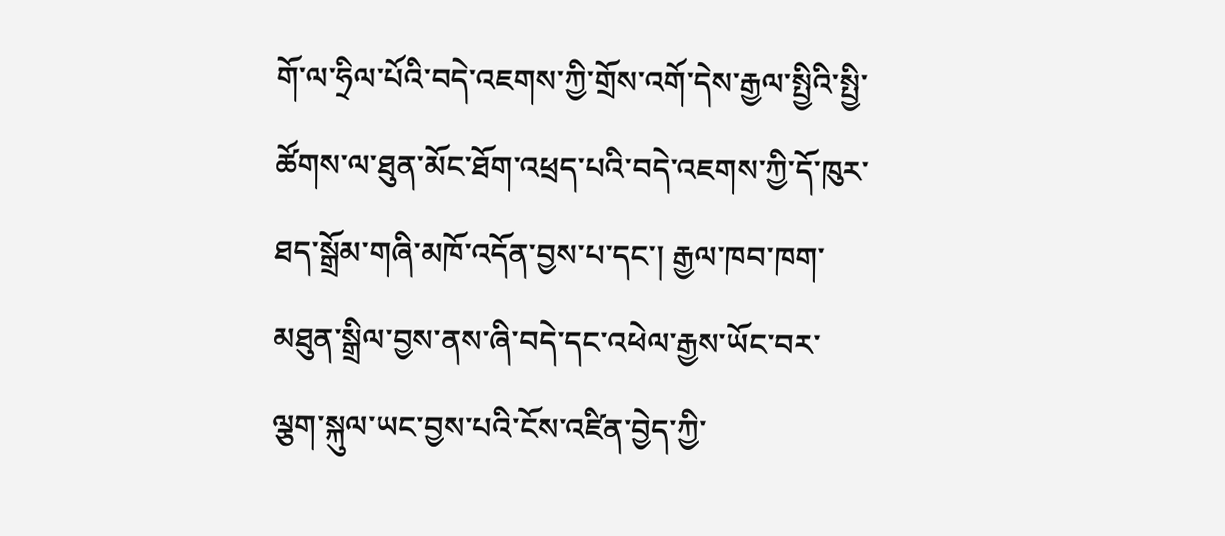གོ་ལ་ཧྲིལ་པོའི་བདེ་འཇགས་ཀྱི་གྲོས་འགོ་དེས་རྒྱལ་སྤྱིའི་སྤྱི་ཚོགས་ལ་ཐུན་མོང་ཐོག་འཕྲད་པའི་བདེ་འཇགས་ཀྱི་དོ་ཁུར་ཐད་སྒྲོམ་གཞི་མཁོ་འདོན་བྱས་པ་དང་། རྒྱལ་ཁབ་ཁག་མཐུན་སྒྲིལ་བྱས་ནས་ཞི་བདེ་དང་འཕེལ་རྒྱས་ཡོང་བར་ལྕག་སྐུལ་ཡང་བྱས་པའི་ངོས་འཛིན་བྱེད་ཀྱི་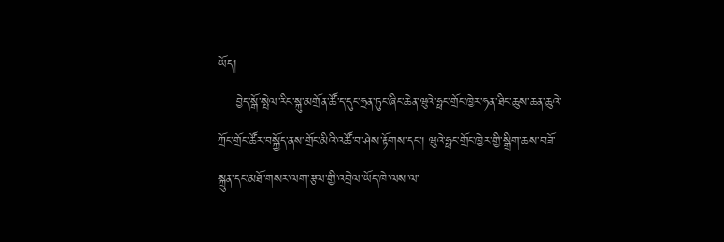ཡོད།
    བྱེད་སྒོ་སྤེལ་རིང་སྐུ་མགྲོན་ཚོ་ད་དུང་ཧྲན་ཏུང་ཞིང་ཆེན་ཝུའེ་ཧྥང་གྲོང་ཁྱེར་ཧན་ཐིང་ཆུས་ཆན་ཆུའེ་ཀྲོང་གྲོང་ཚོར་བསྐྱོད་ནས་གྲོང་མིའི་འཚོ་བ་ཤེས་རྟོགས་དང་། ཝུའེ་ཧྥང་གྲོང་ཁྱེར་གྱི་སྒྲིག་ཆས་བཟོ་སྐྲུན་དང་མཐོ་གསར་ལག་རྩལ་གྱི་འབྲེལ་ཡོད་ཁེ་ལས་ལ་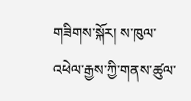གཟིགས་སྐོར། ས་ཁུལ་འཕེལ་རྒྱས་ཀྱི་གནས་ཚུལ་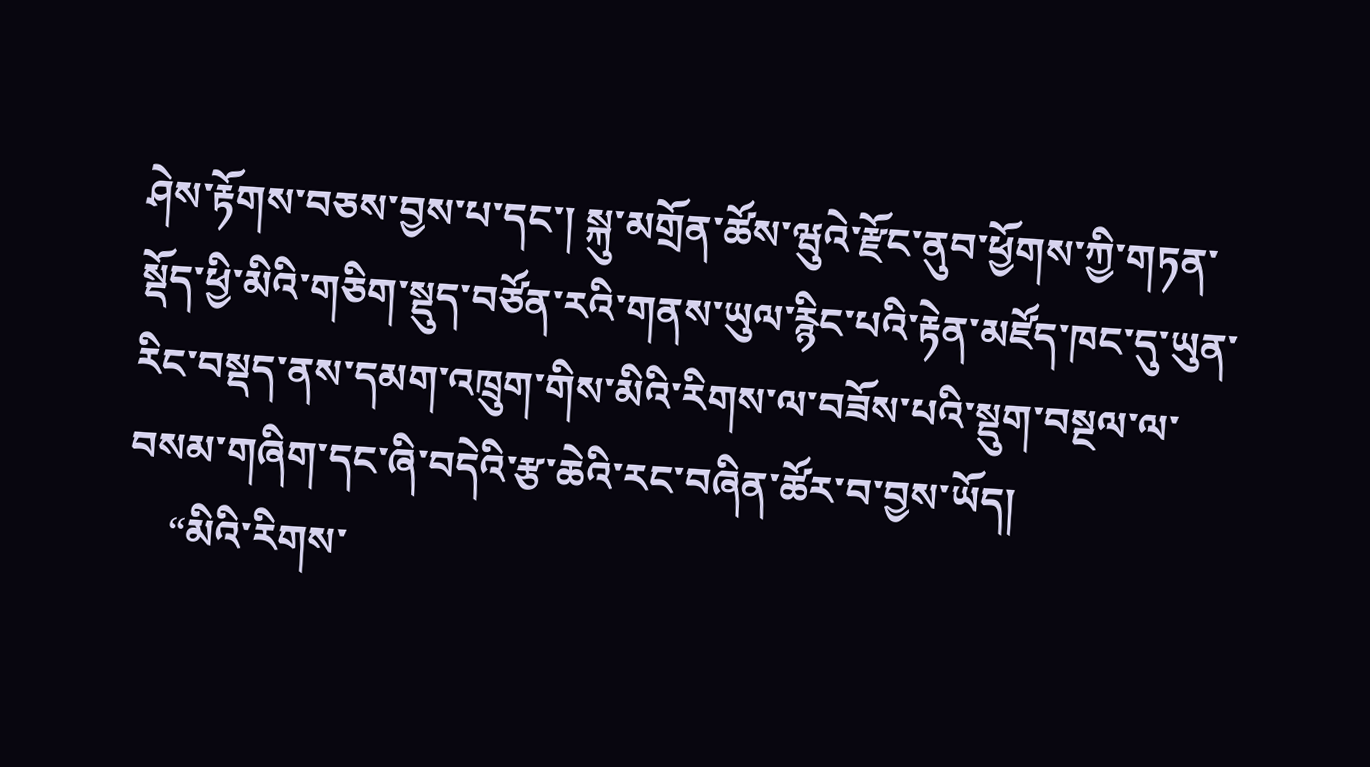ཤེས་རྟོགས་བཅས་བྱས་པ་དང་། སྐུ་མགྲོན་ཚོས་ཝུའེ་རྫོང་ནུབ་ཕྱོགས་ཀྱི་གཏན་སྡོད་ཕྱི་མིའི་གཅིག་སྡུད་བཙོན་རའི་གནས་ཡུལ་རྙིང་པའི་རྟེན་མཛོད་ཁང་དུ་ཡུན་རིང་བསྡད་ནས་དམག་འཁྲུག་གིས་མིའི་རིགས་ལ་བཟོས་པའི་སྡུག་བསྔལ་ལ་བསམ་གཞིག་དང་ཞི་བདེའི་རྩ་ཆེའི་རང་བཞིན་ཚོར་བ་བྱས་ཡོད།
    “མིའི་རིགས་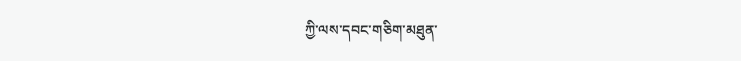ཀྱི་ལས་དབང་གཅིག་མཐུན་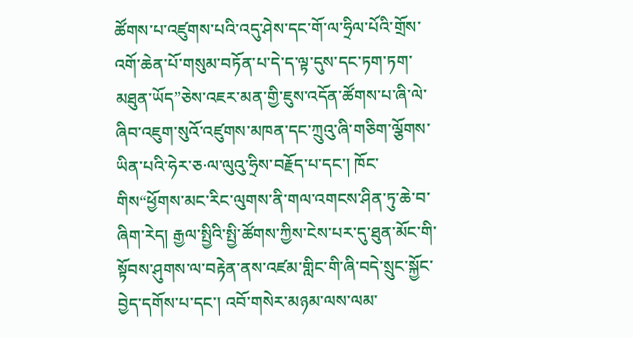ཚོགས་པ་འཛུགས་པའི་འདུ་ཤེས་དང་གོ་ལ་ཧྲིལ་པོའི་གྲོས་འགོ་ཆེན་པོ་གསུམ་བཏོན་པ་དེ་ད་ལྟ་དུས་དང་ཏག་ཏག་མཐུན་ཡོད”ཅེས་འཇར་མན་གྱི་ཇུས་འདོན་ཚོགས་པ་ཞི་ལེ་ཞིབ་འཇུག་སུའོ་འཛུགས་མཁན་དང་ཀྲུའུ་ཞི་གཅིག་ལྕོགས་ཡིན་པའི་ཧེར་ཅ·ལ་ལུའུ་ཧྲིས་བརྗོད་པ་དང་། ཁོང་གིས“ཕྱོགས་མང་རིང་ལུགས་ནི་གལ་འགངས་ཤིན་ཏུ་ཆེ་བ་ཞིག་རེད། རྒྱལ་སྤྱིའི་སྤྱི་ཚོགས་ཀྱིས་ངེས་པར་དུ་ཐུན་མོང་གི་སྟོབས་ཤུགས་ལ་བརྟེན་ནས་འཛམ་གླིང་གི་ཞི་བདེ་སྲུང་སྐྱོང་བྱེད་དགོས་པ་དང་། འབོ་གསེར་མཉམ་ལས་ལམ་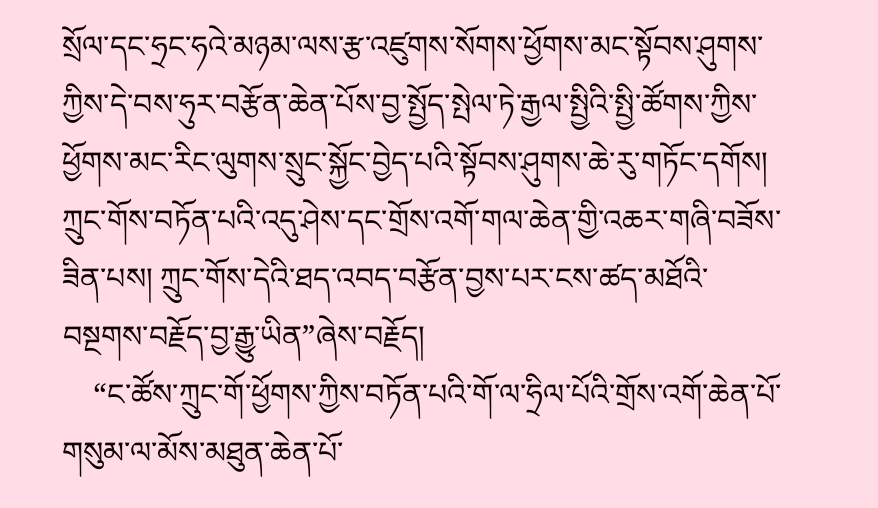སྲོལ་དང་ཧྲང་ཧའེ་མཉམ་ལས་རྩ་འཛུགས་སོགས་ཕྱོགས་མང་སྟོབས་ཤུགས་ཀྱིས་དེ་བས་ཧུར་བརྩོན་ཆེན་པོས་བྱ་སྤྱོད་སྤེལ་ཏེ་རྒྱལ་སྤྱིའི་སྤྱི་ཚོགས་ཀྱིས་ཕྱོགས་མང་རིང་ལུགས་སྲུང་སྐྱོང་བྱེད་པའི་སྟོབས་ཤུགས་ཆེ་རུ་གཏོང་དགོས། ཀྲུང་གོས་བཏོན་པའི་འདུ་ཤེས་དང་གྲོས་འགོ་གལ་ཆེན་གྱི་འཆར་གཞི་བཟོས་ཟིན་པས། ཀྲུང་གོས་དེའི་ཐད་འབད་བརྩོན་བྱས་པར་ངས་ཚད་མཐོའི་བསྔགས་བརྗོད་བྱ་རྒྱུ་ཡིན”ཞེས་བརྗོད།
    “ང་ཚོས་ཀྲུང་གོ་ཕྱོགས་ཀྱིས་བཏོན་པའི་གོ་ལ་ཧྲིལ་པོའི་གྲོས་འགོ་ཆེན་པོ་གསུམ་ལ་མོས་མཐུན་ཆེན་པོ་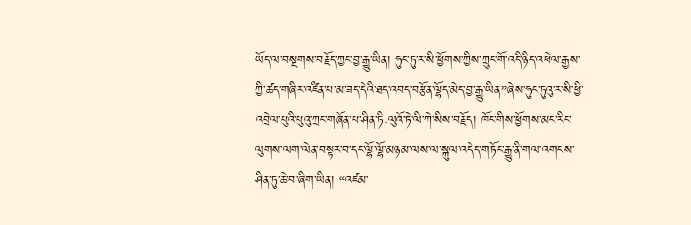ཡོད་ལ་བསྔགས་བརྗོད་ཀྱང་བྱ་རྒྱུ་ཡིན། ཧུང་ཏུ་ར་སི་ཕྱོགས་ཀྱིས་ཀྲུང་གོ་འདི་ཉིད་འཕེལ་རྒྱས་ཀྱི་ཚད་གཞིར་འཛིན་པ་མ་ཟད་དེའི་ཐད་འབད་བརྩོན་ལྷོད་མེད་བྱ་རྒྱུ་ཡིན”ཞེས་ཧུང་ཏུའུ་ར་སི་ཕྱི་འབྲེལ་པུའི་པུའུ་ཀྲང་གཞོན་པ་ཤིན་ཏི·ལུའོ་ཏེ་ལི་ཀེ་སིས་བརྗོད། ཁོང་གིས་ཕྱོགས་མང་རིང་ལུགས་ལག་ལེན་བསྟར་བ་དང་ལྷོ་ལྷོ་མཉམ་ལས་ལ་སྐུལ་འདེད་གཏོང་རྒྱུ་ནི་གལ་འགངས་ཤིན་ཏུ་ཆེ་བ་ཞིག་ཡིན། “འཛམ་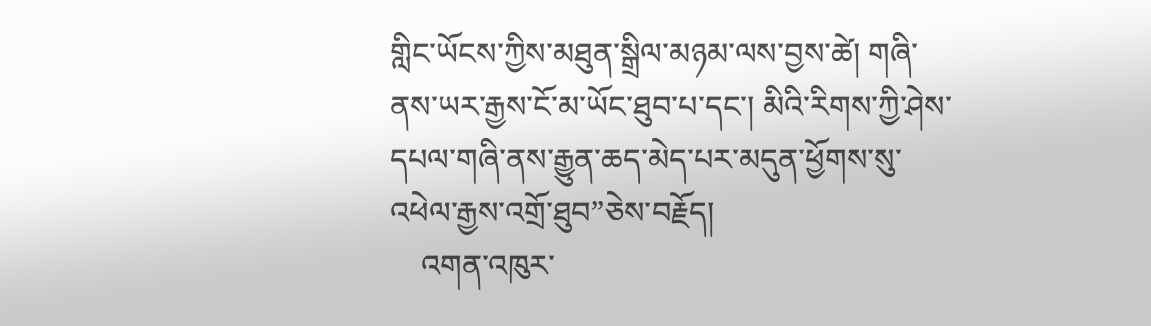གླིང་ཡོངས་ཀྱིས་མཐུན་སྒྲིལ་མཉམ་ལས་བྱས་ཚེ། གཞི་ནས་ཡར་རྒྱས་ངོ་མ་ཡོང་ཐུབ་པ་དང་། མིའི་རིགས་ཀྱི་ཤེས་དཔལ་གཞི་ནས་རྒྱུན་ཆད་མེད་པར་མདུན་ཕྱོགས་སུ་འཕེལ་རྒྱས་འགྲོ་ཐུབ”ཅེས་བརྗོད།
    འགན་འཁུར་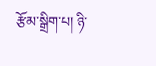རྩོམ་སྒྲིག་པ། ཉི་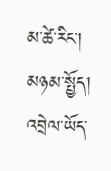མ་ཚེ་རིང་།
མཉམ་སྤྱོད།
འབྲེལ་ཡོད་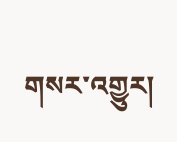གསར་འགྱུར།